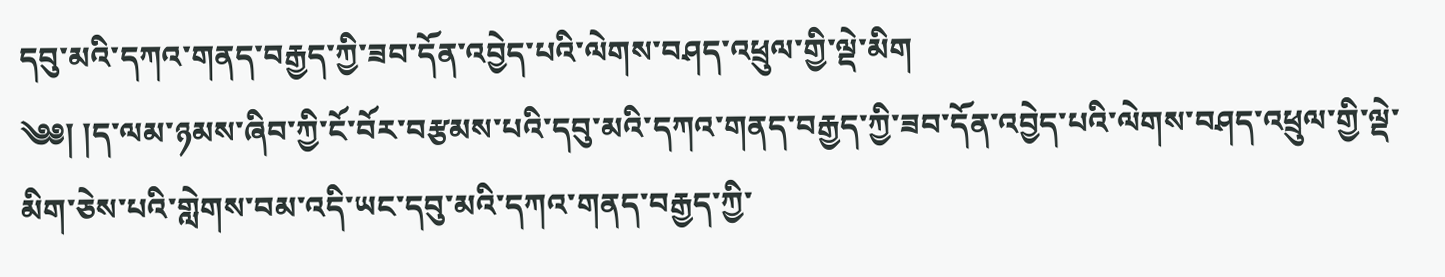དབུ་མའི་དཀའ་གནད་བརྒྱད་ཀྱི་ཟབ་དོན་འབྱེད་པའི་ལེགས་བཤད་འཕྲུལ་གྱི་ལྡེ་མིག
༄༅། །ད་ལམ་ཉམས་ཞིབ་ཀྱི་ངོ་བོར་བརྩམས་པའི་དབུ་མའི་དཀའ་གནད་བརྒྱད་ཀྱི་ཟབ་དོན་འབྱེད་པའི་ལེགས་བཤད་འཕྲུལ་གྱི་ལྡེ་མིག་ཅེས་པའི་གླེགས་བམ་འདི་ཡང་དབུ་མའི་དཀའ་གནད་བརྒྱད་ཀྱི་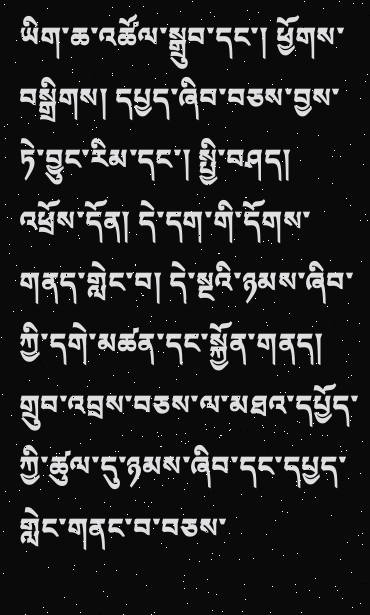ཡིག་ཆ་འཚོལ་སྒྲུབ་དང་། ཕྱོགས་བསྒྲིགས། དཔྱད་ཞིབ་བཅས་བྱས་ཏེ་བྱུང་རིམ་དང་། སྤྱི་བཤད། འཕྲོས་དོན། དེ་དག་གི་དོགས་གནད་གླེང་བ། དེ་སྔའི་ཉམས་ཞིབ་ཀྱི་དགེ་མཚན་དང་སྐྱོན་གནད། གྲུབ་འབྲས་བཅས་ལ་མཐའ་དཔྱོད་ཀྱི་ཚུལ་དུ་ཉམས་ཞིབ་དང་དཔྱད་གླེང་གནང་བ་བཅས་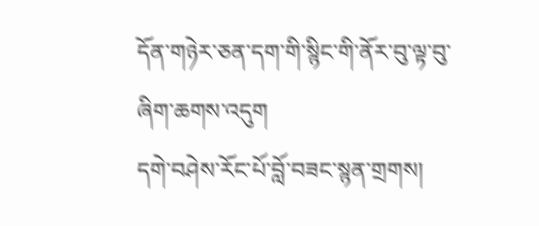དོན་གཉེར་ཅན་དག་གི་སྙིང་གི་ནོར་བུ་ལྟ་བུ་ཞིག་ཆགས་འདུག
དགེ་བཤེས་རོང་པོ་བློ་བཟང་སྙན་གྲགས།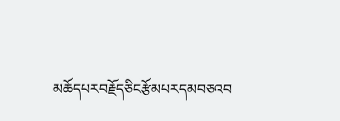མཆོདཔརབརྗོདཅིངརྩོམཔརདམབཅའབ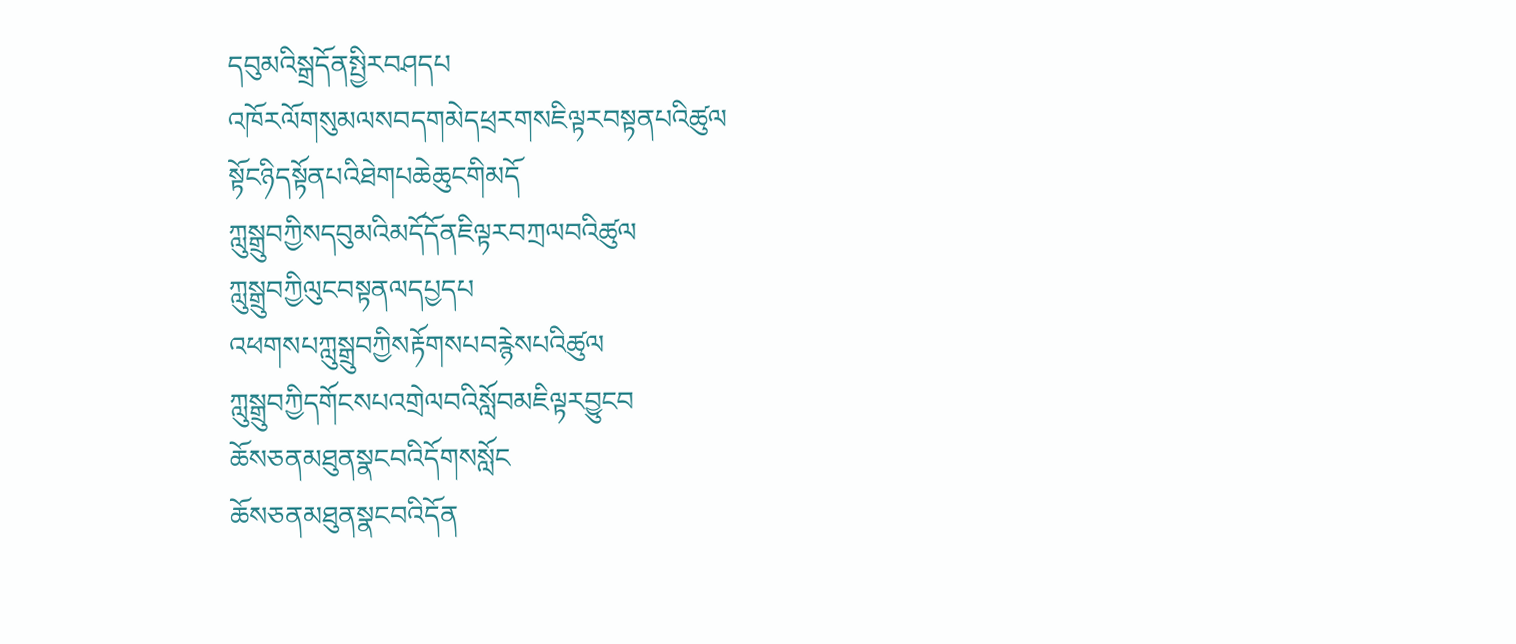དབུམའིསྒྲདོནསྤྱིརབཤདཔ
འཁོརལོགསུམལསབདགམེདཕྲརགསཇིལྟརབསྟནཔའིཚུལ
སྟོངཉིདསྟོནཔའིཐེགཔཆེཆུངགིམདོ
ཀླུསྒྲུབཀྱིསདབུམའིམདོདོནཇིལྟརབཀྲལབའིཚུལ
ཀླུསྒྲུབཀྱིལུངབསྟནལདཔྱདཔ
འཕགསཔཀླུསྒྲུབཀྱིསརྟོགསཔབརྙེསཔའིཚུལ
ཀླུསྒྲུབཀྱིདགོངསཔའགྲེལབའིསློབམཇིལྟརབྱུངབ
ཆོསཅནམཐུནསྣངབའིདོགསསློང
ཆོསཅནམཐུནསྣངབའིདོན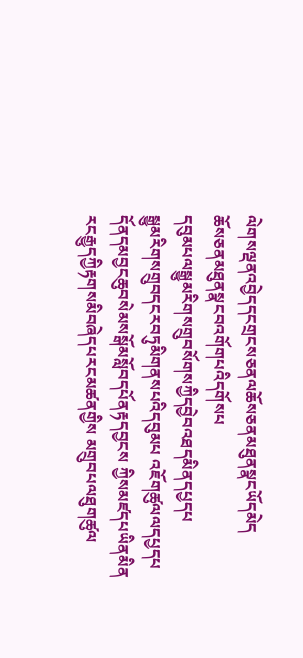ལེགསལྡནའབྱེདདངགྲངསཅནལཆོསཅནམཐུནསྣངཡོདམེད
ཆོསཅནམཐུནསྣངབའགོགཔའིདགོསཔ
དབུམཔལསྒྱུམརིགསགྲུབསོགསཀྱིདབྱེབའཐདམིནདཔྱདཔ
སྒྱུམརིགསགྲུབདངརབཏུམིགནསཔའིདབུམཔ འཇོགཚུལལདཔྱདཔ
དོནདམབྱངཆུབསེམསསྒོམསློབདཔོནརྟདབྱངས ཀྱིསམཛདཔཡིནམིན
རངརྒྱུདཀྱིརྟགསམིབཞེདཔརངམཚནགྱིས མགྲུབཔལཐུགཚུལ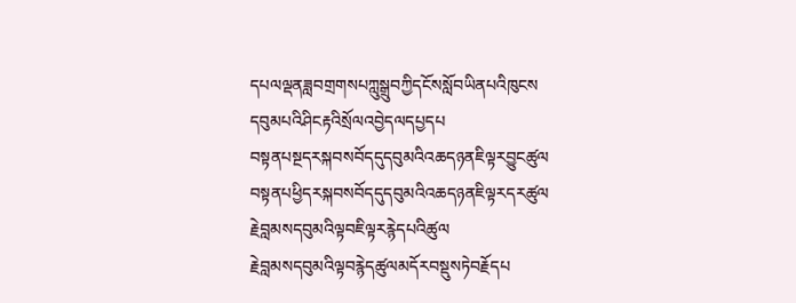དཔལལྡནཟླབགྲགསཔཀླུསྒྲུབཀྱིདངོསསློབཡིནཔའིཁུངས
དབུམཔའིཤིངརྟའིསྲོལའབྱེདལདཔྱདཔ
བསྟནཔསྔདརསྐབསབོདདུདབུམའིའཆདཉནཇིལྟརབྱུངཚུལ
བསྟནཔཕྱིདརསྐབསབོདདུདབུམའིའཆདཉནཇིལྟརདརཚུལ
རྗེབླམསདབུམའིལྟབཇིལྟརརྙེདཔའིཚུལ
རྗེབླམསདབུམའིལྟབརྙེདཚུལམདོརབསྡུསཏེབརྗོདཔ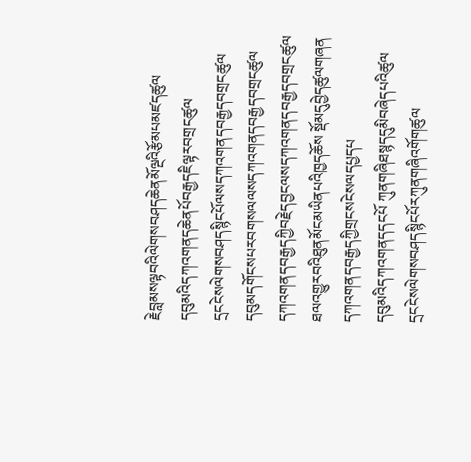རྗེབླམསལྟབའིལེགསབཤདཆེནམོལྔའིརྩོམཔམཛདཚུལ
དབུམའིདཀའགནདཆེནཔོབརྒྱདཇིལྟརབགྲངཚུལ
དྲངངེསལེགསབཤདསྙིངཔོལསདཀའགནདབརྒྱདབགྲངཚུལ
དབུམདགོངསཔརབགསལལསདཀའགནདབརྒྱདབགྲངཚུལ
དཀའགནདབརྒྱདཀྱིབརྗེདབྱངལསདཀའགནདབརྒྱདབགྲངཚུལ
ཐལའགྱུརབའིཐུནམོངམཡིནཔའིཁྱདཆོས སྡོམདུབྱེདཚུལགཞན
དཀའགནདབརྒྱདཀྱིགྲངསངེསལདཔྱདཔ
དབུམའིདཀའགནདདངཔོ ཀུནགཞིཐསྙདདུམིབཞེདཔའིཚུལ
དྲངངེསལེགསབཤདསྙིངཔོརཀུནགཞིའགོགཚུལ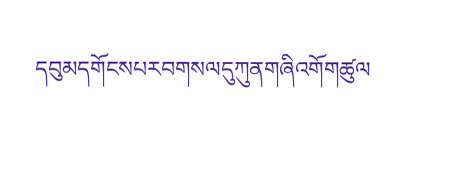དབུམདགོངསཔརབགསལདུཀུནགཞིའགོགཚུལ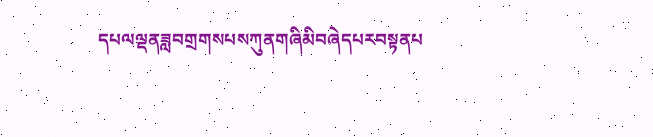དཔལལྡནཟླབགྲགསཔསཀུནགཞིམིབཞེདཔརབསྟནཔ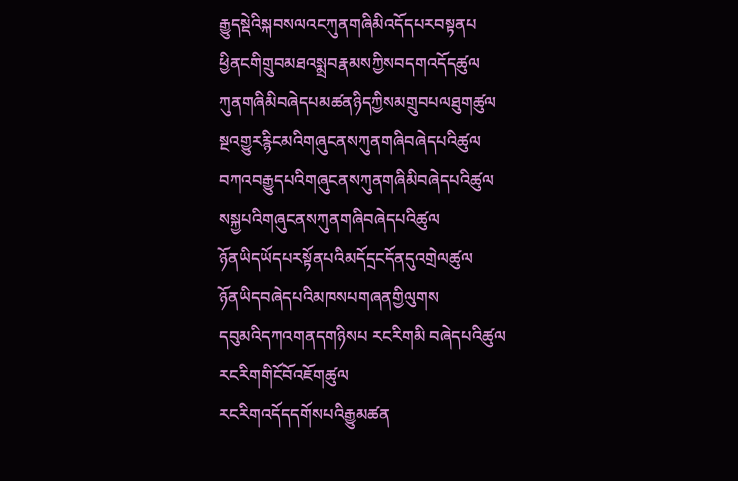རྒྱུདསྡེའིསྐབསལའངཀུནགཞིམིའདོདཔརབསྟནཔ
ཕྱིནངགིགྲུབམཐའསྨྲབརྣམསཀྱིསབདགའདོདཚུལ
ཀུནགཞིམིབཞེདཔམཚནཉིདཀྱིསམགྲུབཔལཐུགཚུལ
སྔའགྱུརརྙིངམའིགཞུངནསཀུནགཞིབཞེདཔའིཚུལ
བཀའབརྒྱུདཔའིགཞུངནསཀུནགཞིམིབཞེདཔའིཚུལ
སསྐྱཔའིགཞུངནསཀུནགཞིབཞེདཔའིཚུལ
ཉོནཡིདཡོདཔརསྟོནཔའིམདོདྲངདོནདུའགྲེལཚུལ
ཉོནཡིདབཞེདཔའིམཁསཔགཞནགྱིལུགས
དབུམའིདཀའགནདགཉིསཔ རངརིགམི བཞེདཔའིཚུལ
རངརིགགིངོབོའཇོགཚུལ
རངརིགའདོདདགོསཔའིརྒྱུམཚན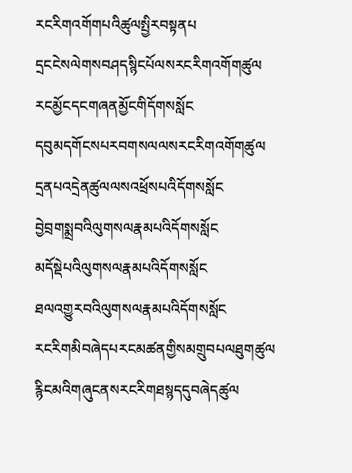རངརིགའགོགཔའིཚུལསྤྱིརབསྟནཔ
དྲངངེསལེགསབཤདསྙིངཔོལསརངརིགའགོགཚུལ
རངམྱོངདངགཞནམྱོངགིདོགསསློང
དབུམདགོངསཔརབགསལལསརངརིགའགོགཚུལ
དྲནཔའདྲེནཚུལལསའཕྲོསཔའིདོགསསློང
བྱེབྲགསྨྲབའིལུགསལརྣམཔའིདོགསསློང
མདོསྡེཔའིལུགསལརྣམཔའིདོགསསློང
ཐལའགྱུརབའིལུགསལརྣམཔའིདོགསསློང
རངརིགམིབཞེདཔརངམཚནགྱིསམགྲུབཔལཐུགཚུལ
རྙིངམའིགཞུངནསརངརིགཐསྙདདུབཞེདཚུལ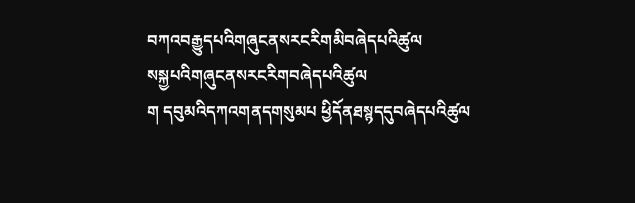བཀའབརྒྱུདཔའིགཞུངནསརངརིགམིབཞེདཔའིཚུལ
སསྐྱཔའིགཞུངནསརངརིགབཞེདཔའིཚུལ
ག དབུམའིདཀའགནདགསུམཔ ཕྱིདོནཐསྙདདུབཞེདཔའིཚུལ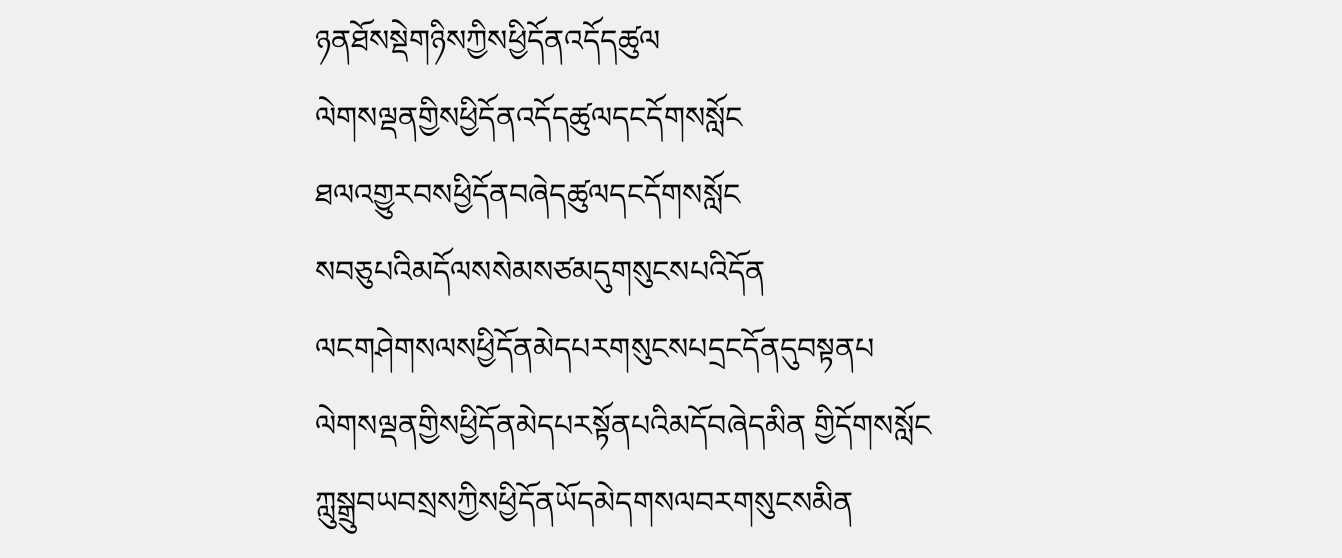ཉནཐོསསྡེགཉིསཀྱིསཕྱིདོནའདོདཚུལ
ལེགསལྡནགྱིསཕྱིདོནའདོདཚུལདངདོགསསློང
ཐལའགྱུརབསཕྱིདོནབཞེདཚུལདངདོགསསློང
སབཅུཔའིམདོལསསེམསཙམདུགསུངསཔའིདོན
ལངགཤེགསལསཕྱིདོནམེདཔརགསུངསཔདྲངདོནདུབསྟནཔ
ལེགསལྡནགྱིསཕྱིདོནམེདཔརསྟོནཔའིམདོབཞེདམིན གྱིདོགསསློང
ཀླུསྒྲུབཡབསྲསཀྱིསཕྱིདོནཡོདམེདགསལབརགསུངསམིན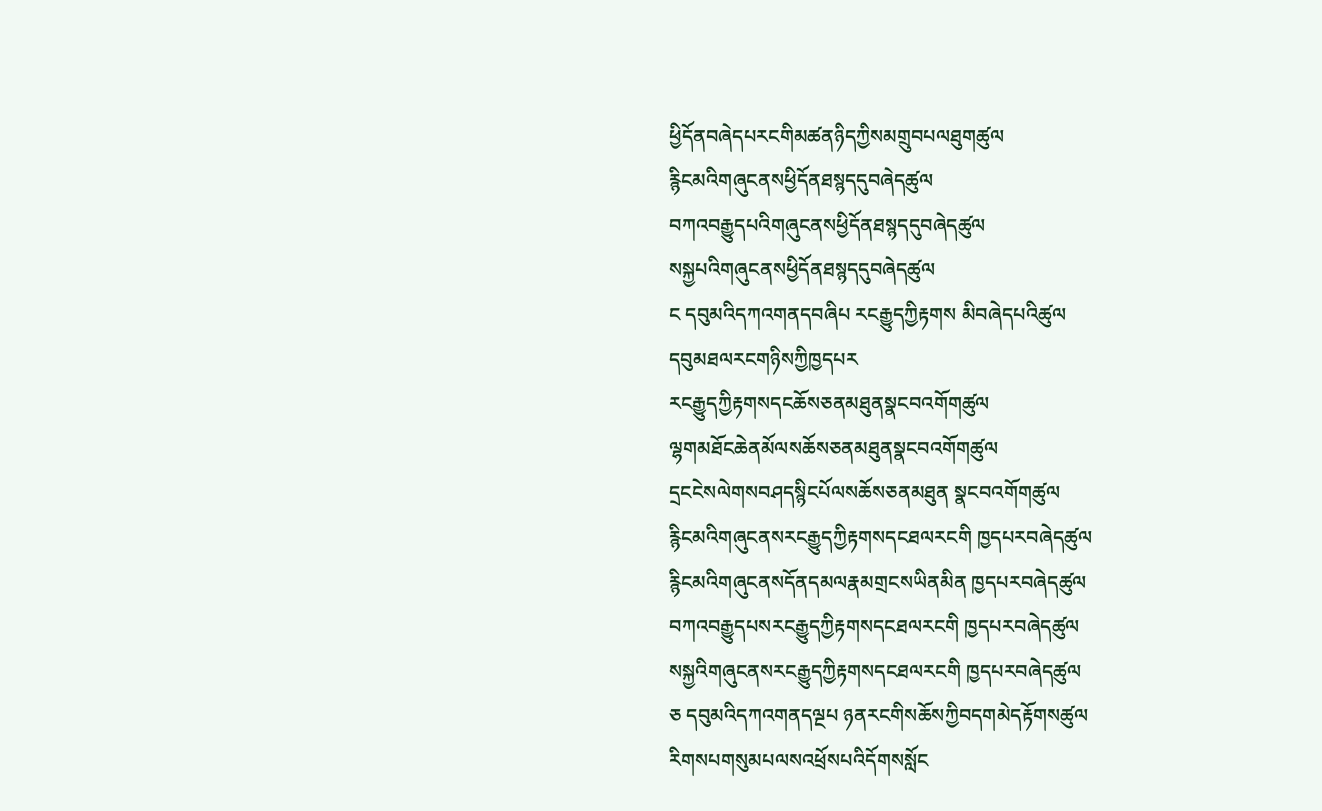ཕྱིདོནབཞེདཔརངགིམཚནཉིདཀྱིསམགྲུབཔལཐུགཚུལ
རྙིངམའིགཞུངནསཕྱིདོནཐསྙདདུབཞེདཚུལ
བཀའབརྒྱུདཔའིགཞུངནསཕྱིདོནཐསྙདདུབཞེདཚུལ
སསྐྱཔའིགཞུངནསཕྱིདོནཐསྙདདུབཞེདཚུལ
ང དབུམའིདཀའགནདབཞིཔ རངརྒྱུདཀྱིརྟགས མིབཞེདཔའིཚུལ
དབུམཐལརངགཉིསཀྱིཁྱདཔར
རངརྒྱུདཀྱིརྟགསདངཆོསཅནམཐུནསྣངབའགོགཚུལ
ལྷགམཐོངཆེནམོལསཆོསཅནམཐུནསྣངབའགོགཚུལ
དྲངངེསལེགསབཤདསྙིངཔོལསཆོསཅནམཐུན སྣངབའགོགཚུལ
རྙིངམའིགཞུངནསརངརྒྱུདཀྱིརྟགསདངཐལརངགི ཁྱདཔརབཞེདཚུལ
རྙིངམའིགཞུངནསདོནདམལརྣམགྲངསཡིནམིན ཁྱདཔརབཞེདཚུལ
བཀའབརྒྱུདཔསརངརྒྱུདཀྱིརྟགསདངཐལརངགི ཁྱདཔརབཞེདཚུལ
སསྐྱའིགཞུངནསརངརྒྱུདཀྱིརྟགསདངཐལརངགི ཁྱདཔརབཞེདཚུལ
ཅ དབུམའིདཀའགནདལྔཔ ཉནརངགིསཆོསཀྱིབདགམེདརྟོགསཚུལ
རིགསཔགསུམཔལསའཕྲོསཔའིདོགསསློང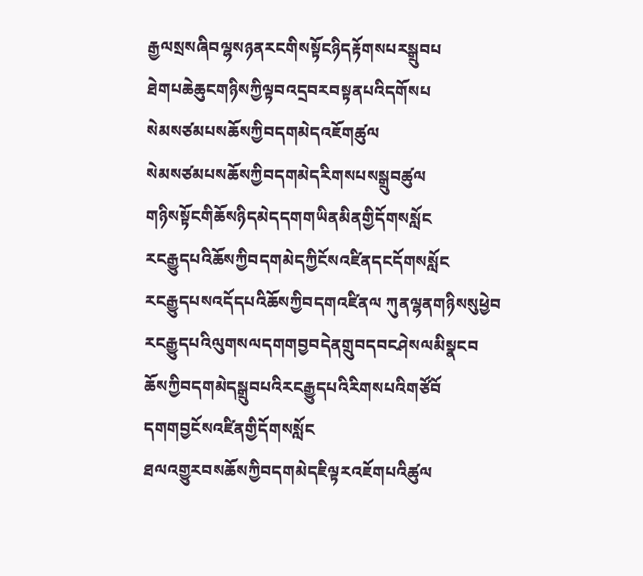རྒྱལསྲསཞིབལྷསཉནརངགིསསྟོངཉིདརྟོགསཔརསྒྲུབཔ
ཐེགཔཆེཆུངགཉིསཀྱིལྟབའདྲབརབསྟནཔའིདགོསཔ
སེམསཙམཔསཆོསཀྱིབདགམེདའཇོགཚུལ
སེམསཙམཔསཆོསཀྱིབདགམེདརིགསཔསསྒྲུབཚུལ
གཉིསསྟོངགིཆོསཉིདམེདདགགཡིནམིནགྱིདོགསསློང
རངརྒྱུདཔའིཆོསཀྱིབདགམེདཀྱིངོསའཛིནདངདོགསསློང
རངརྒྱུདཔསའདོདཔའིཆོསཀྱིབདགའཛིནལ ཀུནལྷནགཉིསསུཕྱེབ
རངརྒྱུདཔའིལུགསལདགགབྱབདེནགྲུབདབངཤེསལམིསྣངབ
ཆོསཀྱིབདགམེདསྒྲུབཔའིརངརྒྱུདཔའིརིགསཔའིགཙོབོ
དགགབྱངོསའཛིནགྱིདོགསསློང
ཐལའགྱུརབསཆོསཀྱིབདགམེདཇིལྟརའཇོགཔའིཚུལ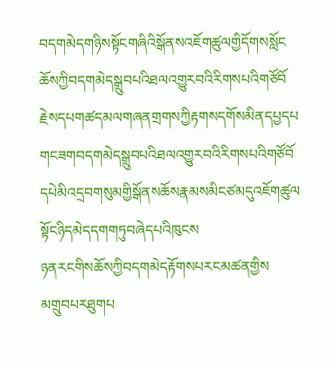བདགམེདགཉིསསྟོངགཞིའིསྒོནསའཇོགཚུལགྱིདོགསསློང
ཆོསཀྱིབདགམེདསྒྲུབཔའིཐལའགྱུརབའིརིགསཔའིགཙོབོ
རྗེསདཔགཚདམལགཞནགྲགསཀྱིརྟགསདགོསམིནདཔྱདཔ
གངཟགབདགམེདསྒྲུབཔའིཐལའགྱུརབའིརིགསཔའིགཙོབོ
དཔེམིའདྲབགསུམགྱིསྒོནསཆོསརྣམསམིངཙམདུའཇོགཚུལ
སྟོངཉིདམེདདགགཏུབཞེདཔའིཁུངས
ཉནརངགིསཆོསཀྱིབདགམེདརྟོགསཔརངམཚནགྱིས མགྲུབཔརཐུགཔ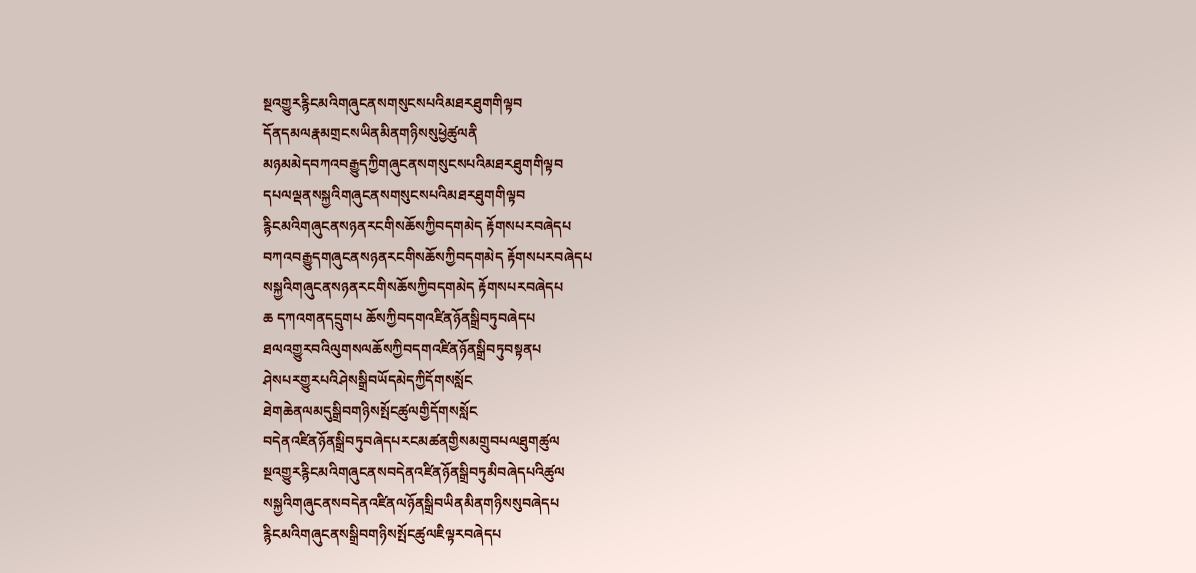སྔའགྱུརརྙིངམའིགཞུངནསགསུངསཔའིམཐརཐུགགིལྟབ
དོནདམལརྣམགྲངསཡིནམིནགཉིསསུཕྱེཚུལནི
མཉམམེདབཀའབརྒྱུདཀྱིགཞུངནསགསུངསཔའིམཐརཐུགགིལྟབ
དཔལལྡནསསྐྱའིགཞུངནསགསུངསཔའིམཐརཐུགགིལྟབ
རྙིངམའིགཞུངནསཉནརངགིསཆོསཀྱིབདགམེད རྟོགསཔརབཞེདཔ
བཀའབརྒྱུདགཞུངནསཉནརངགིསཆོསཀྱིབདགམེད རྟོགསཔརབཞེདཔ
སསྐྱའིགཞུངནསཉནརངགིསཆོསཀྱིབདགམེད རྟོགསཔརབཞེདཔ
ཆ དཀའགནདདྲུགཔ ཆོསཀྱིབདགའཛིནཉོནསྒྲིབཏུབཞེདཔ
ཐལའགྱུརབའིལུགསལཆོསཀྱིབདགའཛིནཉོནསྒྲིབཏུབསྟནཔ
ཤེསཔརགྱུརཔའིཤེསསྒྲིབཡོདམེདཀྱིདོགསསློང
ཐེགཆེནལམདུསྒྲིབགཉིསསྤོངཚུལགྱིདོགསསློང
བདེནའཛིནཉོནསྒྲིབཏུབཞེདཔརངམཚནགྱིསམགྲུབཔལཐུགཚུལ
སྔའགྱུརརྙིངམའིགཞུངནསབདེནའཛིནཉོནསྒྲིབཏུམིབཞེདཔའིཚུལ
སསྐྱའིགཞུངནསབདེནའཛིནལཉོནསྒྲིབཡིནམིནགཉིསསུབཞེདཔ
རྙིངམའིགཞུངནསསྒྲིབགཉིསསྤོངཚུལཇིལྟརབཞེདཔ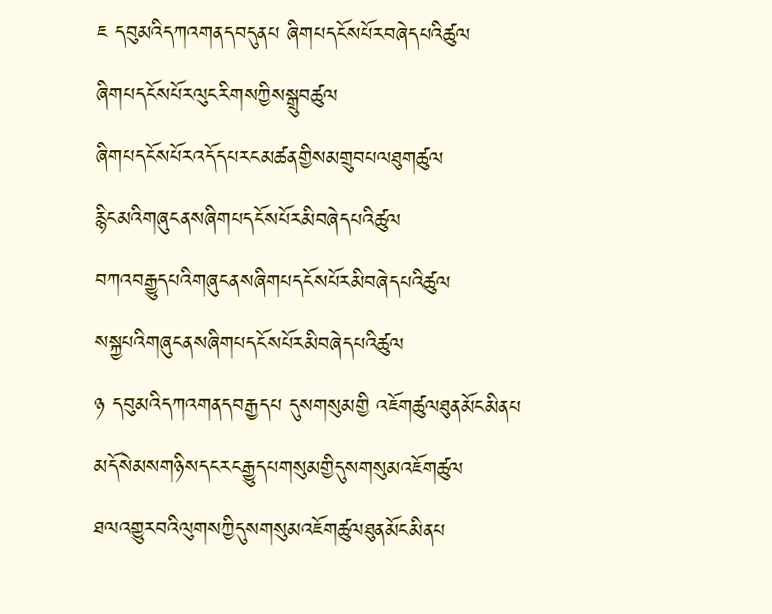ཇ དབུམའིདཀའགནདབདུནཔ ཞིགཔདངོསཔོརབཞེདཔའིཚུལ
ཞིགཔདངོསཔོརལུངརིགསཀྱིསསྒྲུབཚུལ
ཞིགཔདངོསཔོརའདོདཔརངམཚནགྱིསམགྲུབཔལཐུགཚུལ
རྙིངམའིགཞུངནསཞིགཔདངོསཔོརམིབཞེདཔའིཚུལ
བཀའབརྒྱུདཔའིགཞུངནསཞིགཔདངོསཔོརམིབཞེདཔའིཚུལ
སསྐྱཔའིགཞུངནསཞིགཔདངོསཔོརམིབཞེདཔའིཚུལ
ཉ དབུམའིདཀའགནདབརྒྱདཔ དུསགསུམགྱི འཇོགཚུལཐུནམོངམིནཔ
མདོསེམསགཉིསདངརངརྒྱུདཔགསུམགྱིདུསགསུམའཇོགཚུལ
ཐལའགྱུརབའིལུགསཀྱིདུསགསུམའཇོགཚུལཐུནམོངམིནཔ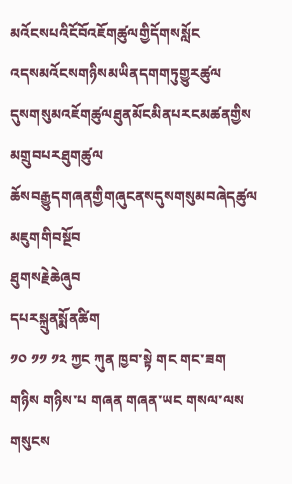མའོངསཔའིངོབོའཇོགཚུལགྱིདོགསསློང
འདསམའོངསགཉིསམཡིནདགགཏུགྱུརཚུལ
དུསགསུམའཇོགཚུལཐུནམོངམིནཔརངམཚནགྱིས མགྲུབཔརཐུགཚུལ
ཆོསབརྒྱུདགཞནགྱིགཞུངནསདུསགསུམབཞེདཚུལ
མཇུགགིབསྔོབ
ཐུགསརྗེཆེཞུབ
དཔརསྐྲུནསྨོནཚིག
༡༠ ༡༡ ༡༢ ཀྱང ཀུན ཁྱབ་སྟེ གང གང་ཟག གཉིས གཉིས་པ གཞན གཞན་ཡང གསལ་ལས གསུངས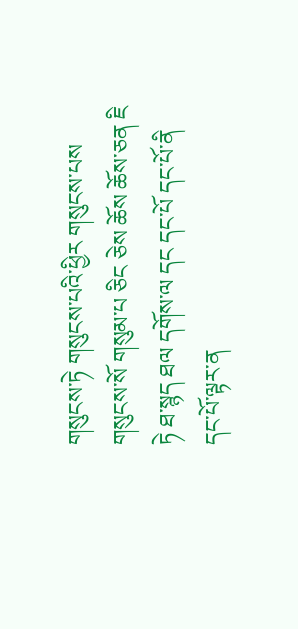གསུངས་ཏེ གསུངས་པའི་ཕྱིར གསུངས་པས གསུངས་སོ གསུམ་པ ཅིང ཅེས ཆོས ཆོས་ཅན ཇི ཏེ ཐ་སྙད ཐལ དགོས་ལ དང དང་པོ དང་པོ་ནི དང་པོ་ལྟར་ན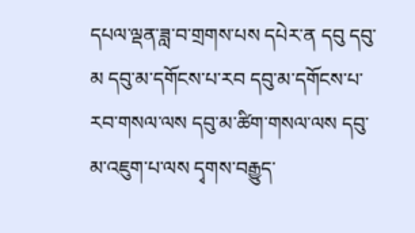དཔལ་ལྡན་ཟླ་བ་གྲགས་པས དཔེར་ན དབུ དབུ་མ དབུ་མ་དགོངས་པ་རབ དབུ་མ་དགོངས་པ་རབ་གསལ་ལས དབུ་མ་ཚིག་གསལ་ལས དབུ་མ་འཇུག་པ་ལས དྭགས་བརྒྱུད་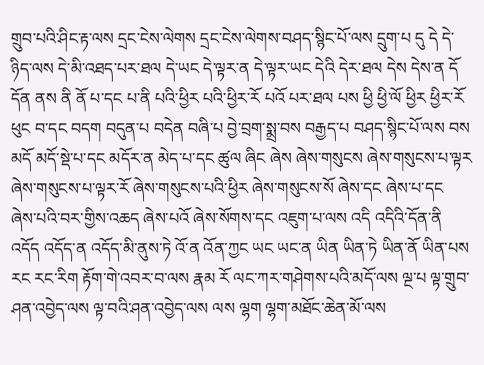གྲུབ་པའི་ཤིང་རྟ་ལས དྲང་ངེས་ལེགས དྲང་ངེས་ལེགས་བཤད་སྙིང་པོ་ལས དྲུག་པ དུ དེ དེ་ཉིད་ལས དེ་མི་འཐད་པར་ཐལ དེ་ཡང དེ་ལྟར་ན དེ་ལྟར་ཡང དེའི དེར་ཐལ དེས དེས་ན དོ དོན ནས ནི ནོ པ་དང པ་ནི པའི་ཕྱིར པའི་ཕྱིར་རོ པའོ པར་ཐལ པས ཕྱི ཕྱི་ལོ ཕྱིར ཕྱིར་རོ ཕུང བ་དང བདག བདུན་པ བདེན བཞི་པ བྱེ་བྲག་སྨྲ་བས བརྒྱད་པ བཤད་སྙིང་པོ་ལས བས མདོ མདོ་སྡེ་པ་དང མདོར་ན མེད་པ་དང ཚུལ ཞིང ཞེས ཞེས་གསུངས ཞེས་གསུངས་པ་ལྟར ཞེས་གསུངས་པ་ལྟར་རོ ཞེས་གསུངས་པའི་ཕྱིར ཞེས་གསུངས་སོ ཞེས་དང ཞེས་པ་དང ཞེས་པའི་བར་གྱིས་འཆད ཞེས་པའོ ཞེས་སོགས་དང འཇུག་པ་ལས འདི འདིའི་དོན་ནི འདོད འདོད་ན འདོད་མི་ནུས་ཏེ འོ་ན འོན་ཀྱང ཡང ཡང་ན ཡིན ཡིན་ཏེ ཡིན་ནོ ཡིན་པས རང རང་རིག རྟོག་གེ་འབར་བ་ལས རྣམ རོ ལང་ཀར་གཤེགས་པའི་མདོ་ལས ལྔ་པ ལྟ་གྲུབ་ཤན་འབྱེད་ལས ལྟ་བའི་ཤན་འབྱེད་ལས ལས ལྷག ལྷག་མཐོང་ཆེན་མོ་ལས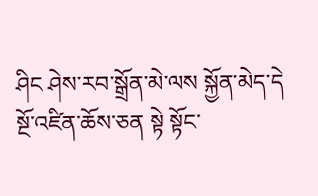ཤིང ཤེས་རབ་སྒྲོན་མེ་ལས སྐྱོན་མེད་དེ སྔོ་འཛིན་ཆོས་ཅན སྟེ སྟོང་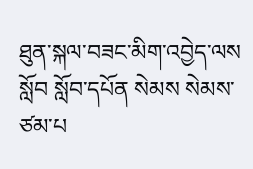ཐུན་སྐལ་བཟང་མིག་འབྱེད་ལས སློབ སློབ་དཔོན སེམས སེམས་ཙམ་པ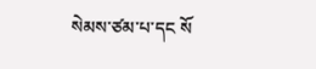སེམས་ཙམ་པ་དང སོ